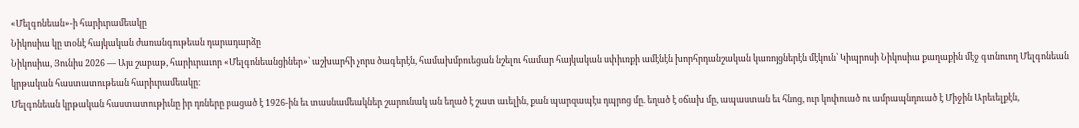«Մելգոնեան»-ի հարիւրամեակը
Նիկոսիա կը տօնէ հայկական ժառանգութեան դարադարձը
Նիկոսիա, Յունիս 2026 — Այս շաբաթ, հարիւրաւոր «Մելգոնեանցիներ»՝ աշխարհի չորս ծագերէն, համախմբուեցան նշելու համար հայկական սփիւռքի ամէնէն խորհրդանշական կառոյցներէն մէկուն՝ Կիպրոսի Նիկոսիա քաղաքին մէջ գտնուող Մելգոնեան կրթական հաստատութեան հարիւրամեակը։
Մելգոնեան կրթական հաստատութիւնը իր դռները բացած է 1926-ին եւ տասնամեակներ շարունակ ան եղած է շատ աւելին, քան պարզապէս դպրոց մը. եղած է օճախ մը, ապաստան եւ հնոց, ուր կոփուած ու ամրապնդուած է Միջին Արեւելքէն,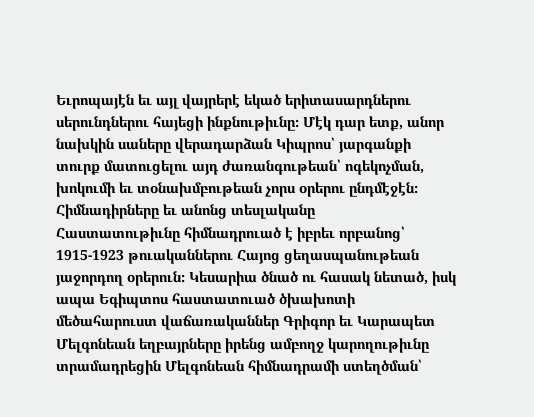Եւրոպայէն եւ այլ վայրերէ եկած երիտասարդներու սերունդներու հայեցի ինքնութիւնը։ Մէկ դար ետք, անոր նախկին սաները վերադարձան Կիպրոս՝ յարգանքի տուրք մատուցելու այդ ժառանգութեան՝ ոգեկոչման, խոկումի եւ տօնախմբութեան չորս օրերու ընդմէջէն։
Հիմնադիրները եւ անոնց տեսլականը
Հաստատութիւնը հիմնադրուած է իբրեւ որբանոց՝ 1915-1923 թուականներու Հայոց ցեղասպանութեան յաջորդող օրերուն։ Կեսարիա ծնած ու հասակ նետած, իսկ ապա Եգիպտոս հաստատուած ծխախոտի մեծահարուստ վաճառականներ Գրիգոր եւ Կարապետ Մելգոնեան եղբայրները իրենց ամբողջ կարողութիւնը տրամադրեցին Մելգոնեան հիմնադրամի ստեղծման՝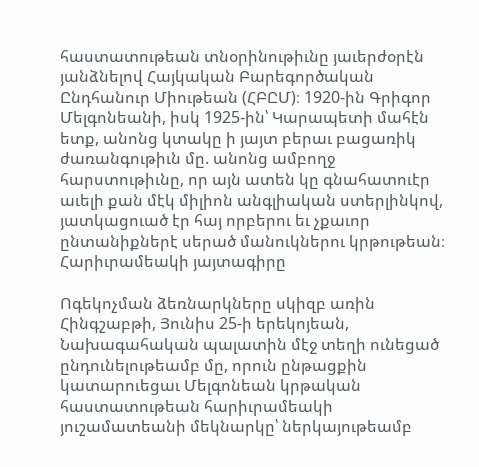հաստատութեան տնօրինութիւնը յաւերժօրէն յանձնելով Հայկական Բարեգործական Ընդհանուր Միութեան (ՀԲԸՄ)։ 1920-ին Գրիգոր Մելգոնեանի, իսկ 1925-ին՝ Կարապետի մահէն ետք, անոնց կտակը ի յայտ բերաւ բացառիկ ժառանգութիւն մը. անոնց ամբողջ հարստութիւնը, որ այն ատեն կը գնահատուէր աւելի քան մէկ միլիոն անգլիական ստերլինկով, յատկացուած էր հայ որբերու եւ չքաւոր ընտանիքներէ սերած մանուկներու կրթութեան։
Հարիւրամեակի յայտագիրը

Ոգեկոչման ձեռնարկները սկիզբ առին Հինգշաբթի, Յունիս 25-ի երեկոյեան, Նախագահական պալատին մէջ տեղի ունեցած ընդունելութեամբ մը, որուն ընթացքին կատարուեցաւ Մելգոնեան կրթական հաստատութեան հարիւրամեակի յուշամատեանի մեկնարկը՝ ներկայութեամբ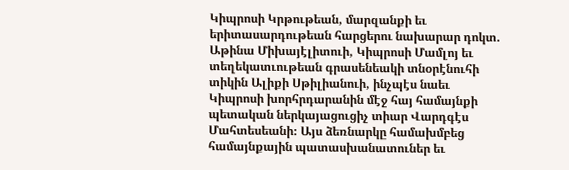Կիպրոսի Կրթութեան, մարզանքի եւ երիտասարդութեան հարցերու նախարար դոկտ. Աթինա Միխայէլիտուի, Կիպրոսի Մամլոյ եւ տեղեկատւութեան գրասենեակի տնօրէնուհի տիկին Ալիքի Սթիլիանուի, ինչպէս նաեւ Կիպրոսի խորհրդարանին մէջ հայ համայնքի պետական ներկայացուցիչ տիար Վարդգէս Մահտեսեանի։ Այս ձեռնարկը համախմբեց համայնքային պատասխանատուներ եւ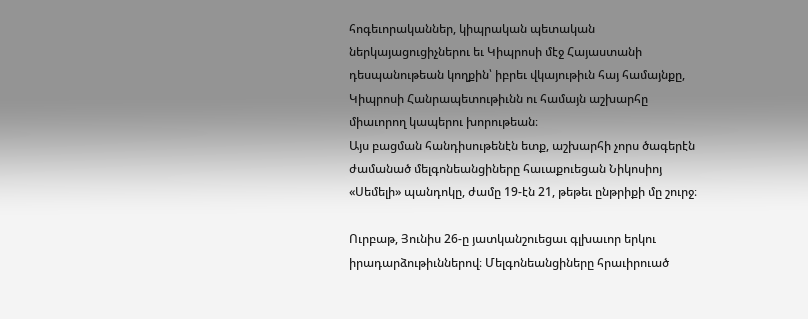հոգեւորականներ, կիպրական պետական ներկայացուցիչներու եւ Կիպրոսի մէջ Հայաստանի դեսպանութեան կողքին՝ իբրեւ վկայութիւն հայ համայնքը, Կիպրոսի Հանրապետութիւնն ու համայն աշխարհը միաւորող կապերու խորութեան։
Այս բացման հանդիսութենէն ետք, աշխարհի չորս ծագերէն ժամանած մելգոնեանցիները հաւաքուեցան Նիկոսիոյ «Սեմելի» պանդոկը, ժամը 19-էն 21, թեթեւ ընթրիքի մը շուրջ։

Ուրբաթ, Յունիս 26-ը յատկանշուեցաւ գլխաւոր երկու իրադարձութիւններով։ Մելգոնեանցիները հրաւիրուած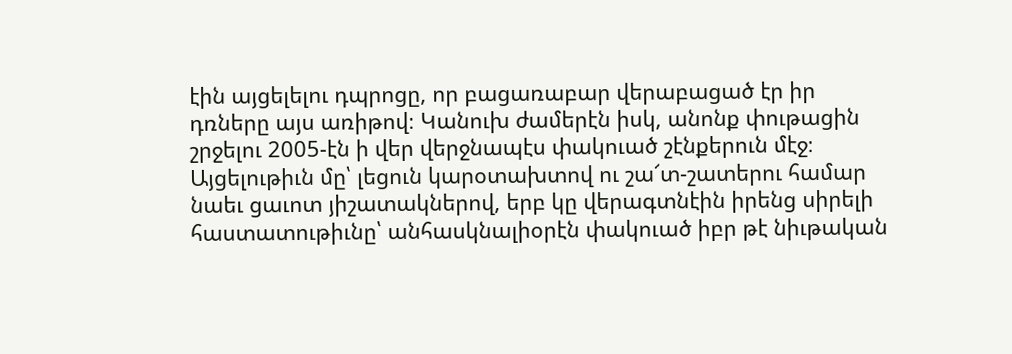էին այցելելու դպրոցը, որ բացառաբար վերաբացած էր իր դռները այս առիթով։ Կանուխ ժամերէն իսկ, անոնք փութացին շրջելու 2005-էն ի վեր վերջնապէս փակուած շէնքերուն մէջ։ Այցելութիւն մը՝ լեցուն կարօտախտով ու շա՜տ-շատերու համար նաեւ ցաւոտ յիշատակներով, երբ կը վերագտնէին իրենց սիրելի հաստատութիւնը՝ անհասկնալիօրէն փակուած իբր թէ նիւթական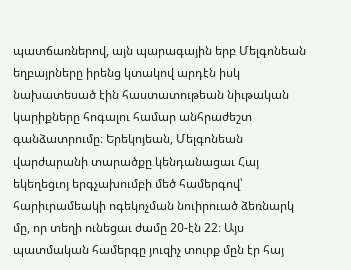պատճառներով, այն պարագային երբ Մելգոնեան եղբայրները իրենց կտակով արդէն իսկ նախատեսած էին հաստատութեան նիւթական կարիքները հոգալու համար անհրաժեշտ գանձատրումը։ Երեկոյեան, Մելգոնեան վարժարանի տարածքը կենդանացաւ Հայ եկեղեցւոյ երգչախումբի մեծ համերգով՝ հարիւրամեակի ոգեկոչման նուիրուած ձեռնարկ մը, որ տեղի ունեցաւ ժամը 20-էն 22։ Այս պատմական համերգը յուզիչ տուրք մըն էր հայ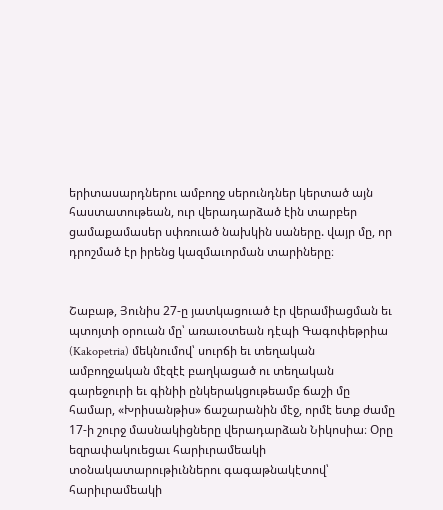երիտասարդներու ամբողջ սերունդներ կերտած այն հաստատութեան, ուր վերադարձած էին տարբեր ցամաքամասեր սփռուած նախկին սաները. վայր մը, որ դրոշմած էր իրենց կազմաւորման տարիները։


Շաբաթ, Յունիս 27-ը յատկացուած էր վերամիացման եւ պտոյտի օրուան մը՝ առաւօտեան դէպի Գագոփեթրիա (Kakopetria) մեկնումով՝ սուրճի եւ տեղական ամբողջական մէզէէ բաղկացած ու տեղական գարեջուրի եւ գինիի ընկերակցութեամբ ճաշի մը համար, «Խրիսանթիս» ճաշարանին մէջ, որմէ ետք ժամը 17-ի շուրջ մասնակիցները վերադարձան Նիկոսիա։ Օրը եզրափակուեցաւ հարիւրամեակի տօնակատարութիւններու գագաթնակէտով՝ հարիւրամեակի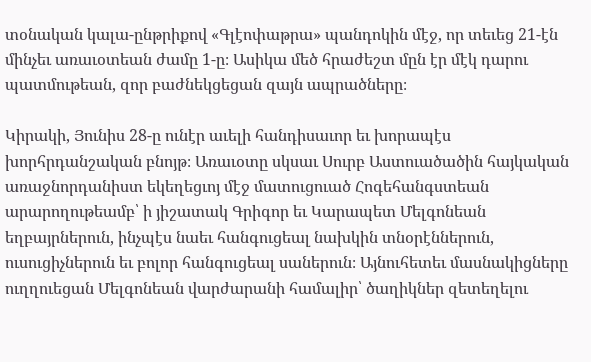տօնական կալա-ընթրիքով «Գլէոփաթրա» պանդոկին մէջ, որ տեւեց 21-էն մինչեւ առաւօտեան ժամը 1-ը։ Ասիկա մեծ հրաժեշտ մըն էր մէկ դարու պատմութեան, զոր բաժնեկցեցան զայն ապրածները։

Կիրակի, Յունիս 28-ը ունէր աւելի հանդիսաւոր եւ խորապէս խորհրդանշական բնոյթ։ Առաւօտը սկսաւ Սուրբ Աստուածածին հայկական առաջնորդանիստ եկեղեցւոյ մէջ մատուցուած Հոգեհանգստեան արարողութեամբ՝ ի յիշատակ Գրիգոր եւ Կարապետ Մելգոնեան եղբայրներուն, ինչպէս նաեւ հանգուցեալ նախկին տնօրէններուն, ուսուցիչներուն եւ բոլոր հանգուցեալ սաներուն։ Այնուհետեւ մասնակիցները ուղղուեցան Մելգոնեան վարժարանի համալիր՝ ծաղիկներ զետեղելու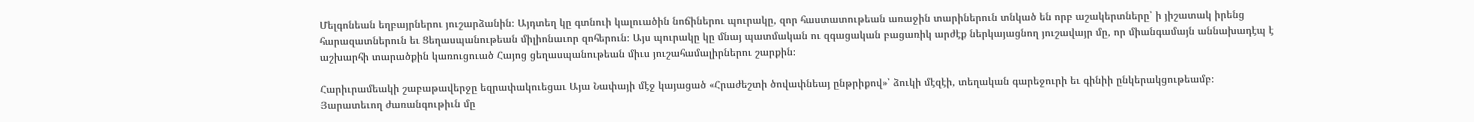Մելգոնեան եղբայրներու յուշարձանին։ Այդտեղ կը գտնուի կալուածին նոճիներու պուրակը, զոր հաստատութեան առաջին տարիներուն տնկած են որբ աշակերտները՝ ի յիշատակ իրենց հարազատներուն եւ Ցեղասպանութեան միլիոնաւոր զոհերուն։ Այս պուրակը կը մնայ պատմական ու զգացական բացառիկ արժէք ներկայացնող յուշավայր մը, որ միանգամայն աննախադէպ է աշխարհի տարածքին կառուցուած Հայոց ցեղասպանութեան միւս յուշահամալիրներու շարքին։

Հարիւրամեակի շաբաթավերջը եզրափակուեցաւ Այա Նափայի մէջ կայացած «Հրաժեշտի ծովափնեայ ընթրիքով»՝ ձուկի մէզէի, տեղական գարեջուրի եւ գինիի ընկերակցութեամբ։
Յարատեւող ժառանգութիւն մը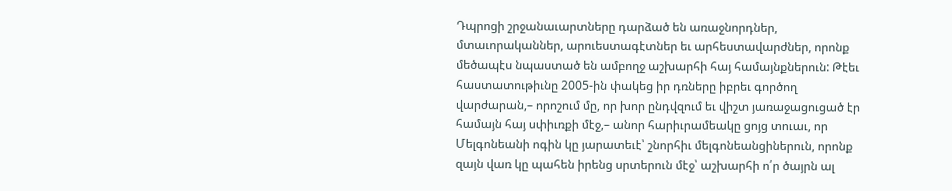Դպրոցի շրջանաւարտները դարձած են առաջնորդներ, մտաւորականներ, արուեստագէտներ եւ արհեստավարժներ, որոնք մեծապէս նպաստած են ամբողջ աշխարհի հայ համայնքներուն: Թէեւ հաստատութիւնը 2005-ին փակեց իր դռները իբրեւ գործող վարժարան,– որոշում մը, որ խոր ընդվզում եւ վիշտ յառաջացուցած էր համայն հայ սփիւռքի մէջ,– անոր հարիւրամեակը ցոյց տուաւ, որ Մելգոնեանի ոգին կը յարատեւէ՝ շնորհիւ մելգոնեանցիներուն, որոնք զայն վառ կը պահեն իրենց սրտերուն մէջ՝ աշխարհի ո՛ր ծայրն ալ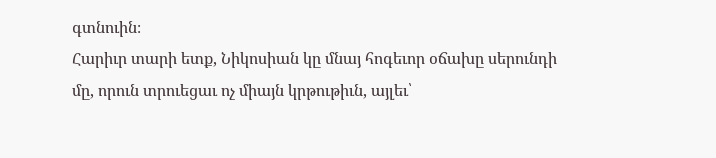գտնուին։
Հարիւր տարի ետք, Նիկոսիան կը մնայ հոգեւոր օճախը սերունդի մը, որուն տրուեցաւ ոչ միայն կրթութիւն, այլեւ՝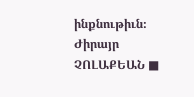ինքնութիւն։
Ժիրայր ՉՈԼԱՔԵԱՆ ■